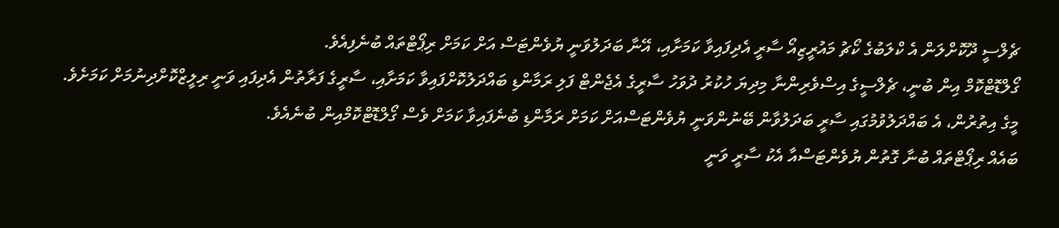ޗެލްސީ ދޫކޮށްލަން އެ ކްލަބުގެ ކޯޗު މައުރީޒިއޯ ސާރީ އެދިފައިވާ ކަމަށާއި، އޭނާ ބަދަލުވަނީ ޔުވެންޓަސް އަށް ކަމަށް ރިޕޯޓްތައް ބުނެފިއެވެ.
ގޯލްޑޮޓްކޮމް އިން ބުނީ، ޗެލްސީގެ އިސްވެރިންނާ މިދިޔަ ހުކުރު ދުވަހު ސާރީގެ އެޖެންޓް ފަލި ރަމާންޑި ބައްދަލުކޮށްފައިވާ ކަމަށާއި، ސާރީގެ ފަރާތުން އެދިފައި ވަނީ ރިލީޒްކޮށްދިނުމަށް ކަމަށެވެ.
މީގެ އިތުރުން، އެ ބައްދަލުވުމުގައި ސާރީ ބަދަލުވާން ބޭނުންވަނީ ޔުވެންޓަސްއަށް ކަމަށް ރަމާންޑި ބުނެފައިވާ ކަމަށް ވެސް ގޯލްޑޮޓްކޮމްއިން ބުނެއެވެ.
ބައެއް ރިޕޯޓްތައް ބުނާ ގޮތުން ޔުވެންޓަސްއާ އެކު ސާރީ ވަނީ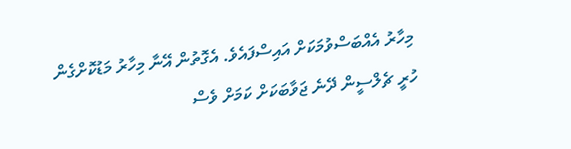މިހާރު އެއްބަސްވުމަކަށް އައިސްފައެވެ. އެގޮތުން އޭނާ މިހާރު މަޑުކޮށްގެން ހުރީ ޗެލްސީން ދޭނެ ޖަވާބަކަށް ކަމަށް ވެސް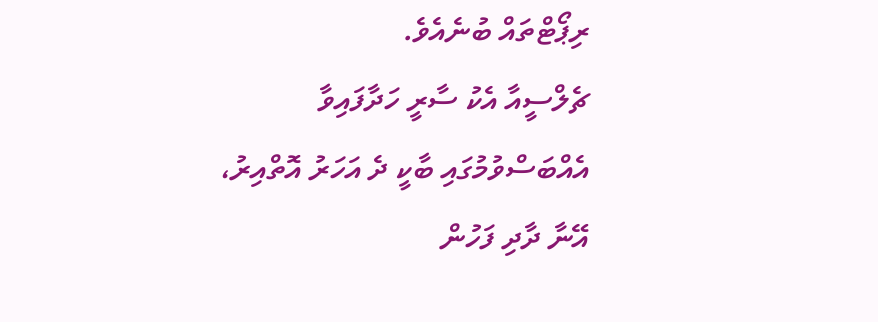ރިޕޯޓްތައް ބުނެއެވެ.
ޗެލްސީއާ އެކު ސާރީ ހަދާފައިވާ އެއްބަސްވުމުގައި ބާކީ ދެ އަހަރު އޮތްއިރު، އޭނާ ދާދި ފަހުން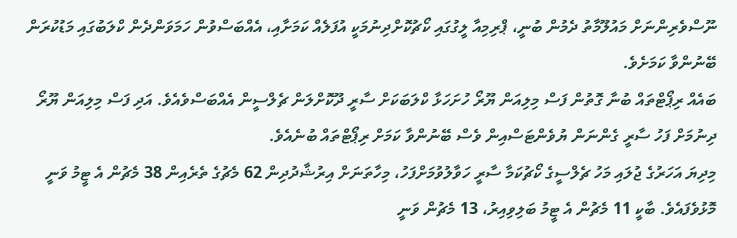ނޫސްވެރިންނަށް މައުލޫމާތު ދެމުން ބުނީ، ޕްރިމިއާ ލީގުގައި ކޯޗުކޮށްދިނުމަކީ އުފަލެއް ކަމަށާއި، އެއްބަސްވުން ހަމަވަންދެން ކްލަބުގައި މަޑުކުރަން ބޭނުންވާ ކަމަށެވެ.
ބައެއް ރިޕޯޓްތައް ބުނާ ގޮތުން ފަސް މިލިއަން ޔޫރޯ ހުށަހަޅާ ކްލަބަކަށް ސާރީ ދޫކޮށްލަން ޗެލްސީން އެއްބަސްވެއެވެ. އަދި ފަސް މިލިއަން ޔޫރޯ ދިނުމަށް ފަހު ސާރީ ގެންނަން ޔުވެންޓަސްއިން ވެސް ބޭނުންވާ ކަމަށް ރިޕޯޓްތައް ބުނެއެވެ.
މިދިޔަ އަހަރުގެ ޖުލައި މަހު ޗެލްސީގެ ކޯޗުކަމާ ސާރީ ހަވާލުވުމަށްފަހު، މިހާތަނަށް އިރުޝާދުދިން 62 މެޗުގެ ތެރެއިން 38 މެޗުން އެ ޓީމު ވަނީ މޮޅުވެފައެވެ. ބާކީ 11 މެޗުން އެ ޓީމު ބަލިވިއިރު، 13 މެޗުން ވަނީ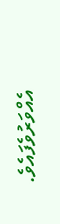އެއްވަރުވެފައެވެ.